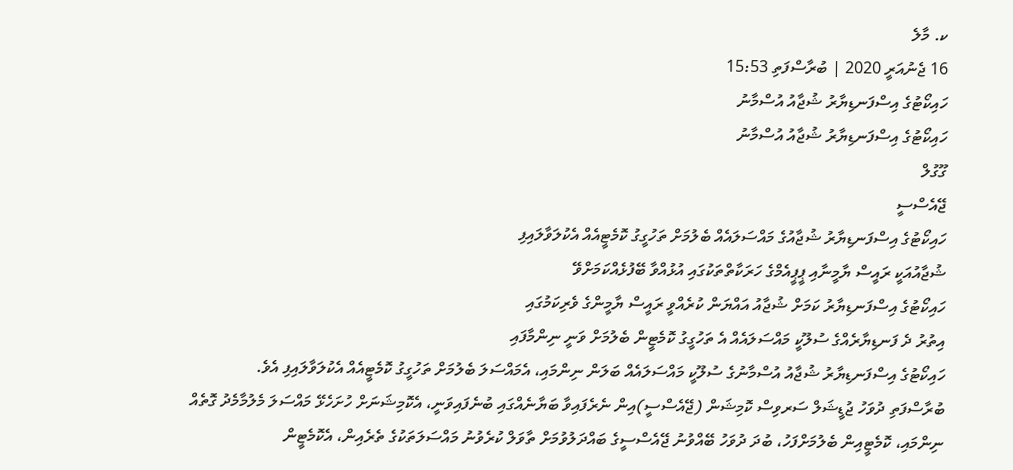ކ. މާލެ
16 ޖެނުއަރީ 2020 | ބުރާސްފަތި 15:53
ހައިކޯޓުގެ އިސްފަނޑިޔާރު ޝުޖާއު އުސްމާނު
ހައިކޯޓުގެ އިސްފަނޑިޔާރު ޝުޖާއު އުސްމާނު
ގޫގުލް
ޖޭއެސްސީ
ހައިކޯޓުގެ އިސްފަނޑިޔާރު ޝުޖާއުގެ މައްސަލައެއް ބެލުމަށް ތަހުގީގު ކޮމެޓީއެއް އެކުލަވާލައިފި
ޝުޖާއުއަކީ ރައީސް ޔާމީނާއި ޕީޕީއެމްގެ ހަރަކާތްތަކުގައި އުޅުއްވާ ބޭފުޅެއްކަމަށްވޭ
ހައިކޯޓުގެ އިސްފަނޑިޔާރު ކަމަށް ޝުޖާއު އައްޔަން ކުރެއްވީ ރައީސް ޔާމީންގެ ވެރިކަމުގައި
އިތުރު ދެ ފަނޑިޔާރެއްގެ ސުލޫކީ މައްސަލައެއް އެ ތަހުގީގު ކޮމެޓީން ބެލުމަށް ވަނީ ނިންމާފައި
ހައިކޯޓުގެ އިސްފަނޑިޔާރު ޝުޖާއު އުސްމާނުގެ ސުލޫކީ މައްސަލައެއް ބަލަން ނިންމައި، އެމައްސަލަ ބެލުމަށް ތަހުގީގު ކޮމެޓީއެއް އެކުލަވާލައިފި އެވެ.
ބުރާސްފަތި ދުވަހު ޖުޑީޝަލް ސަރވިސް ކޮމިޝަން (ޖޭއެސްސީ)އިން ނެރެފައިވާ ބަޔާނެއްގައި ބުނެފައިވަނީ، އެކޮމިޝަނަށް ހުށަހެޅޭ މައްސަލަ މެލުމާމެދު ގޮތެއް ނިންމައި، ކޮމެޓީއިން ބެލުމަށްފަހު، ބުދަ ދުވަހު ބޭއްވުނު ޖޭއެސްސީގެ ބައްދަލުވުމަށް ތާވަލް ކުރެވުނު މައްސަލަތަކުގެ ތެރެއިން، އެކޮމެޓީން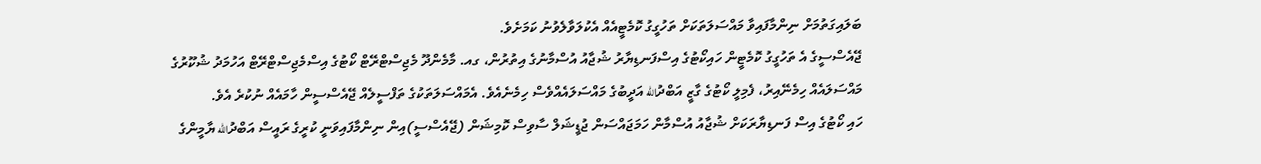ބަލައިގަތުމަށް ނިންމާފައިވާ މައްސަލަތަކަށް ތަހުގީގު ކޮމެޓީއެއް އެކުލަވާލެވުނު ކަމަށެވެ.
ޖޭއެސްސީގެ އެ ތަހުގީގު ކޮމެޓީން ހައިކޯޓުގެ އިސްފަނޑިޔާރު ޝުޖާއު އުސްމާނުގެ އިތުރުން، ގއ. މާމެންދޫ މެޖިސްޓްރޭޓް ކޯޓުގެ އިސްމެޖިސްޓްރޭޓް އަހުމަދު ޝުކޫރުގެ މައްސަލައެއް ހިމެނޭއިރު، ފެމިލީ ކޯޓުގެ ގާޒީ އަބްދުالله އަދީބުގެ މައްސަލައެއްވެސް ހިމެނެއެވެ. އެމައްސަލަތަކުގެ ތަފްސީލެއް ޖޭއެސްސީން ހާމައެއް ނުކުރެ އެވެ.
ހައި ކޯޓުގެ އިސް ފަނޑިޔާރަކަށް ޝުޖާއު އުސްމާން ހަމަޖައްސަން ޖުޑީޝަލް ސާވިސް ކޮމިޝަން (ޖޭއެސްސީ)އިން ނިންމާފައިވަނީ ކުރީގެ ރައީސް އަބްދުالله ޔާމީންގެ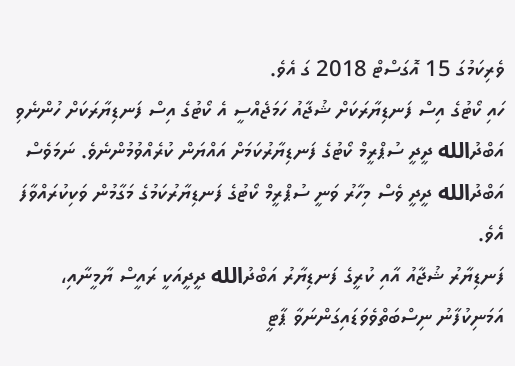ވެރިކަމުގަ 15 އޮގަސްޓް 2018 ގަ އެވެ.
ހައި ކޯޓުގެ އިސް ފަނޑިޔާރަކަށް ޝުޖާއު ހަމަޖެއްސީ އެ ކޯޓުގެ އިސް ފަނޑިޔާރަކަށް ހުންނެވި އަބްދުالله ދީދީ ސުޕްރީމް ކޯޓުގެ ފަނޑިޔާރުކަމަށް އައްޔަން ކުރެއްވުމުންނެވެ. ނަމަވެސް އަބްދުالله ދީދީ ވެސް މިހާރު ވަނީ ސުޕްރީމް ކޯޓުގެ ފަނޑިޔާރުކަމުގެ މަގާމުން ވަކިކުރައްވާފަ އެވެ.
ފަނޑިޔާރު ޝުޖާއު އާއި ކުރީގެ ފަނޑިޔާރު އަބްދުالله ދީދީއަކީ ރައީސް ޔާމީނާއި، އަމަނިކުފާނު ނިސްބަތްވެވަޑައިގަންނަވާ ޕާޓީ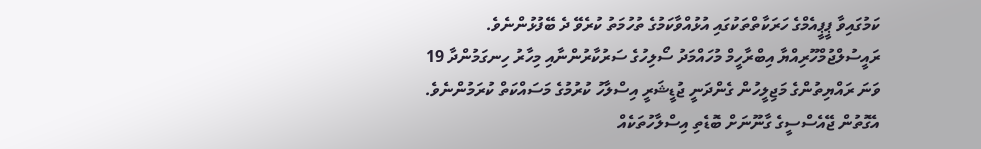ކަމުގައިވާ ޕީޕީއެމްގެ ހަރަކާތްތަކުގައި އުޅުއްވާކަމުގެ ތުހުމަތު ކުރެވޭ ދެ ބޭފުޅުންނެވެ.
ރައީސުލްޖުމްހޫރިއްޔާ އިބްރާހީމް މުހައްމަދު ސޯލިހުގެ ސަރުކާރުންނާއި މިހާރު ހިނގަމުންދާ 19 ވަނަ ރައްޔިތުންގެ މަޖިލީހުން ގެންދަނީ ޖުޑީޝަރީ އިސްލާހު ކުރުމުގެ މަސައްކަތް ކުރަމުންނެވެ. އެގޮތުން ޖޭއެސްސީގެ ގާނޫނަށް ބޮޑެތި އިސްލާހުތަކެއް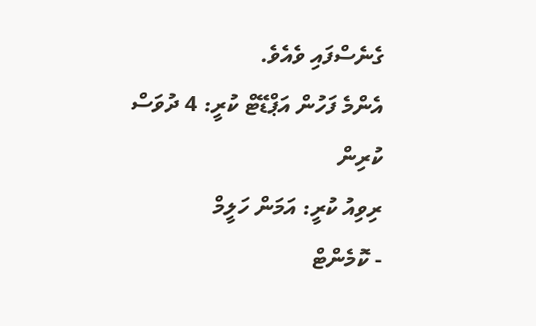ގެނެސްފައި ވެއެވެ.
އެންމެ ފަހުން އަޕްޑޭޓް ކުރީ: 4 ދުވަސް ކުރިން
ރިވިއު ކުރީ: އަމަން ހަލީމް
- ކޮމެންޓް